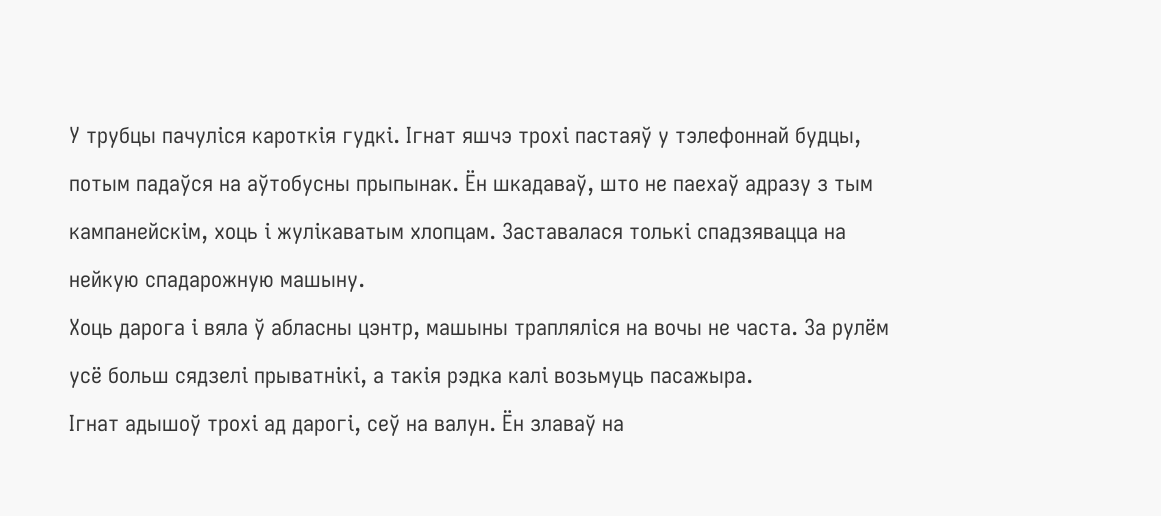У трубцы пачуліся кароткія гудкі. Ігнат яшчэ трохі пастаяў у тэлефоннай будцы, потым падаўся на аўтобусны прыпынак. Ён шкадаваў, што не паехаў адразу з тым кампанейскім, хоць і жулікаватым хлопцам. Заставалася толькі спадзявацца на нейкую спадарожную машыну.
Хоць дарога і вяла ў абласны цэнтр, машыны трапляліся на вочы не часта. За рулём усё больш сядзелі прыватнікі, а такія рэдка калі возьмуць пасажыра.
Ігнат адышоў трохі ад дарогі, сеў на валун. Ён злаваў на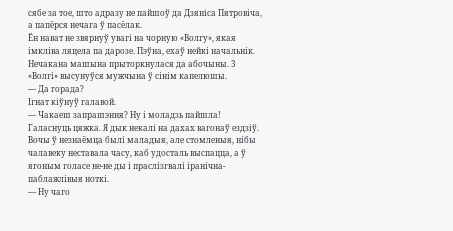сябе за тое, што адразу не пайшоў да Дзяніса Пятровіча, а папёрся нечага ў пасёлак.
Ён нават не звярнуў увагі на чорную «Волгу», якая імкліва ляцела па дарозе. Пэўна, ехаў нейкі начальнік. Нечакана машына прыторкнулася да абочыны. 3 «Волгі» высунуўся мужчына ў сінім капелюшы.
— Да горада?
Ігнат кіўнуў галавой.
— Чакаеш запрашэння? Ну і моладзь пайшла! Галаснуць цяжка. Я дык некалі на дахах вагонаў ездзіў.
Вочы ў незнаёмца былі маладыя, але стомленыя, нібы чалавеку неставала часу, каб удосталь выспацца, а ў ягоным голасе не-не ды і праслізгвалі іранічна-паблажлівыя ноткі.
— Ну чаго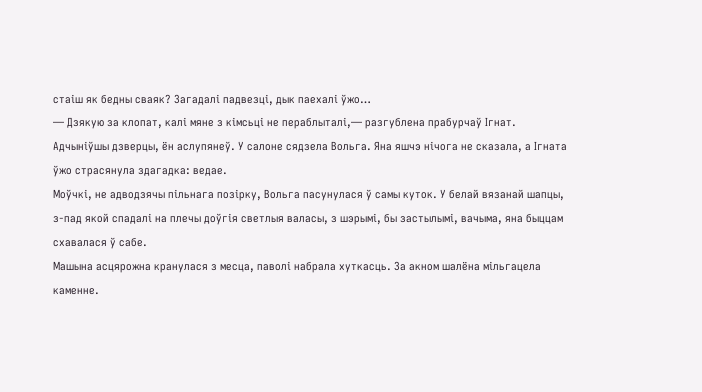стаіш як бедны сваяк? Загадалі падвезці, дык паехалі ўжо…
— Дзякую за клопат, калі мяне з кімсьці не пераблыталі,— разгублена прабурчаў Ігнат.
Адчыніўшы дзверцы, ён аслупянеў. У салоне сядзела Вольга. Яна яшчэ нічога не сказала, а Ігната ўжо страсянула здагадка: ведае.
Моўчкі, не адводзячы пільнага позірку, Вольга пасунулася ў самы куток. У белай вязанай шапцы, з-пад якой спадалі на плечы доўгія светлыя валасы, з шэрымі, бы застылымі, вачыма, яна быццам схавалася ў сабе.
Машына асцярожна кранулася з месца, паволі набрала хуткасць. За акном шалёна мільгацела каменне.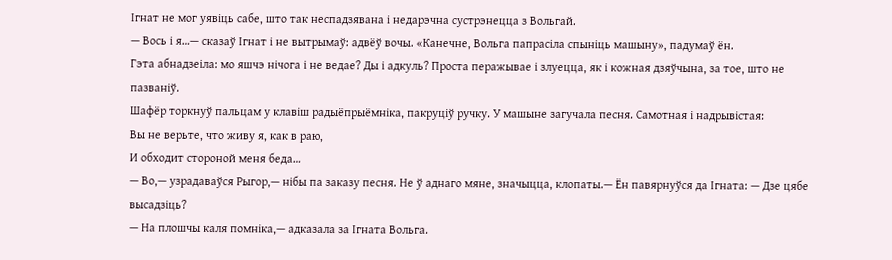Ігнат не мог уявіць сабе, што так неспадзявана і недарэчна сустрэнецца з Вольгай.
— Вось і я…— сказаў Ігнат і не вытрымаў: адвёў вочы. «Канечне, Вольга папрасіла спыніць машыну», падумаў ён.
Гэта абнадзеіла: мо яшчэ нічога і не ведае? Ды і адкуль? Проста перажывае і злуецца, як і кожная дзяўчына, за тое, што не пазваніў.
Шафёр торкнуў пальцам у клавіш радыёпрыёмніка, пакруціў ручку. У машыне загучала песня. Самотная і надрывістая:
Вы не верьте, что живу я, как в раю,
И обходит стороной меня беда…
— Во,— узрадаваўся Рыгор,— нібы па заказу песня. Не ў аднаго мяне, значыцца, клопаты.— Ён павярнуўся да Ігната: — Дзе цябе высадзіць?
— На плошчы каля помніка,— адказала за Ігната Вольга.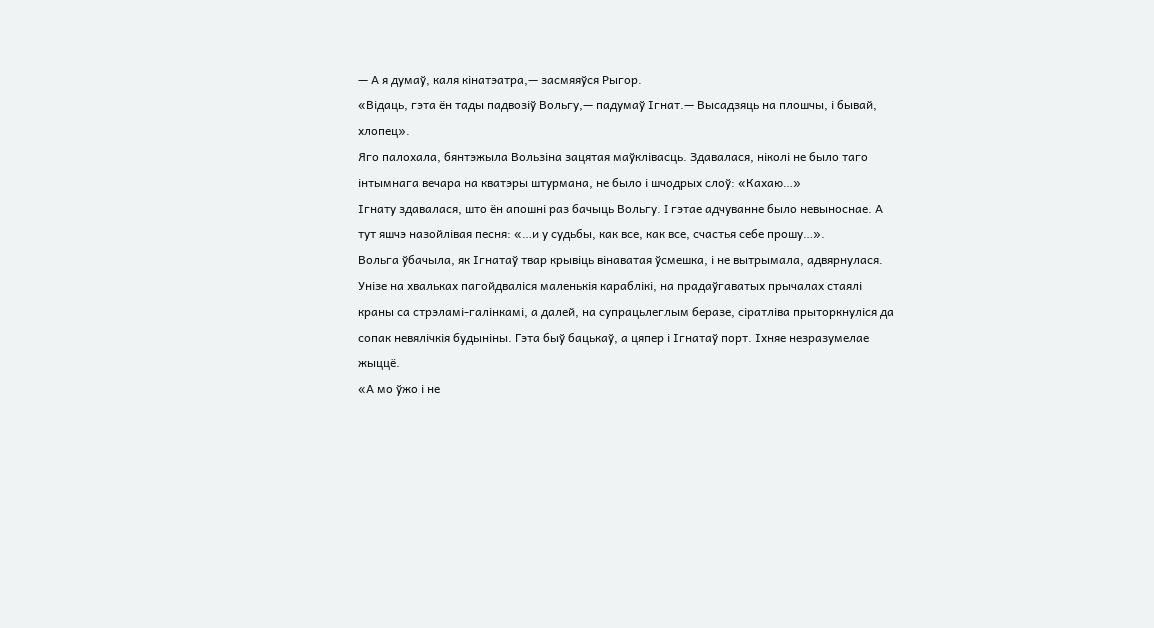— А я думаў, каля кінатэатра,— засмяяўся Рыгор.
«Відаць, гэта ён тады падвозіў Вольгу,— падумаў Ігнат.— Высадзяць на плошчы, і бывай, хлопец».
Яго палохала, бянтэжыла Вользіна зацятая маўклівасць. Здавалася, ніколі не было таго інтымнага вечара на кватэры штурмана, не было і шчодрых слоў: «Кахаю…»
Ігнату здавалася, што ён апошні раз бачыць Вольгу. I гэтае адчуванне было невыноснае. А тут яшчэ назойлівая песня: «…и у судьбы, как все, как все, счастья себе прошу…».
Вольга ўбачыла, як Ігнатаў твар крывіць вінаватая ўсмешка, і не вытрымала, адвярнулася.
Унізе на хвальках пагойдваліся маленькія караблікі, на прадаўгаватых прычалах стаялі краны са стрэламі-галінкамі, а далей, на супрацьлеглым беразе, сіратліва прыторкнуліся да сопак невялічкія будыніны. Гэта быў бацькаў, а цяпер і Ігнатаў порт. Іхняе незразумелае жыццё.
«А мо ўжо і не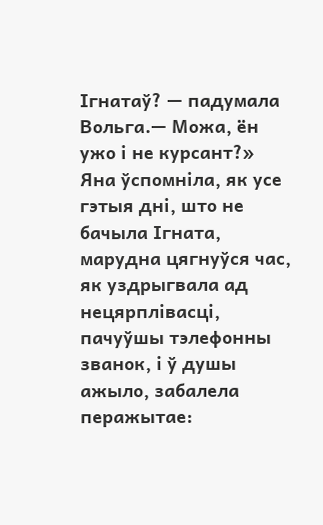Ігнатаў? — падумала Вольга.— Можа, ён ужо і не курсант?»
Яна ўспомніла, як усе гэтыя дні, што не бачыла Ігната, марудна цягнуўся час, як уздрыгвала ад нецярплівасці, пачуўшы тэлефонны званок, і ў душы ажыло, забалела перажытае: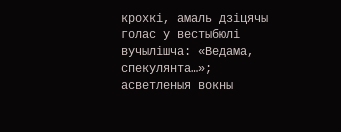крохкі, амаль дзіцячы голас у вестыбюлі вучылішча: «Ведама, спекулянта…»; асветленыя вокны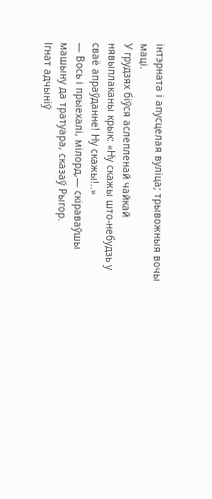інтэрната і апусцелая вуліца; трывожныя вочы маці.
У грудзях біўся аслепленай чайкай нявыплаканы крык: «Ну скажы што-небудзь у сваё апраўданне! Ну скажы!..»
— Вось і прыехалі, мілорд,— скіраваўшы машыну да тратуара, сказаў Рыгор.
Ігнат адчыніў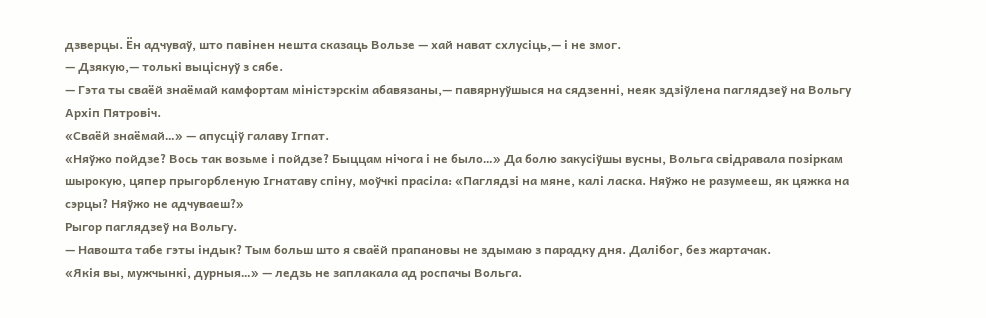дзверцы. Ён адчуваў, што павінен нешта сказаць Вользе — хай нават схлусіць,— і не змог.
— Дзякую,— толькі выціснуў з сябе.
— Гэта ты сваёй знаёмай камфортам міністэрскім абавязаны,— павярнуўшыся на сядзенні, неяк здзіўлена паглядзеў на Вольгу Архіп Пятровіч.
«Сваёй знаёмай…» — апусціў галаву Ігпат.
«Няўжо пойдзе? Вось так возьме і пойдзе? Быццам нічога і не было…» Да болю закусіўшы вусны, Вольга свідравала позіркам шырокую, цяпер прыгорбленую Ігнатаву спіну, моўчкі прасіла: «Паглядзі на мяне, калі ласка. Няўжо не разумееш, як цяжка на сэрцы? Няўжо не адчуваеш?»
Рыгор паглядзеў на Вольгу.
— Навошта табе гэты індык? Тым больш што я сваёй прапановы не здымаю з парадку дня. Далібог, без жартачак.
«Якія вы, мужчынкі, дурныя…» — ледзь не заплакала ад роспачы Вольга.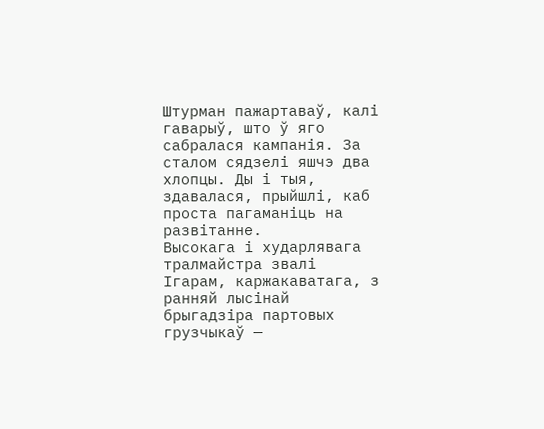Штурман пажартаваў, калі гаварыў, што ў яго сабралася кампанія. За сталом сядзелі яшчэ два хлопцы. Ды і тыя, здавалася, прыйшлі, каб проста пагаманіць на развітанне.
Высокага і хударлявага тралмайстра звалі Ігарам, каржакаватага, з ранняй лысінай брыгадзіра партовых грузчыкаў —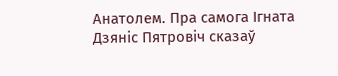Анатолем. Пра самога Ігната Дзяніс Пятровіч сказаў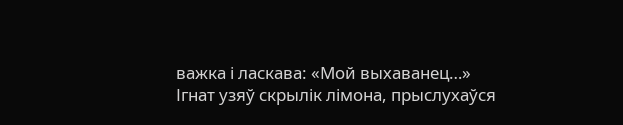важка і ласкава: «Мой выхаванец…»
Ігнат узяў скрылік лімона, прыслухаўся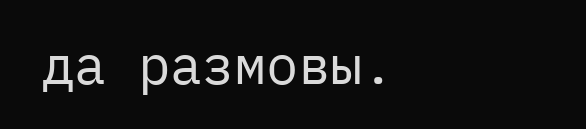да размовы.